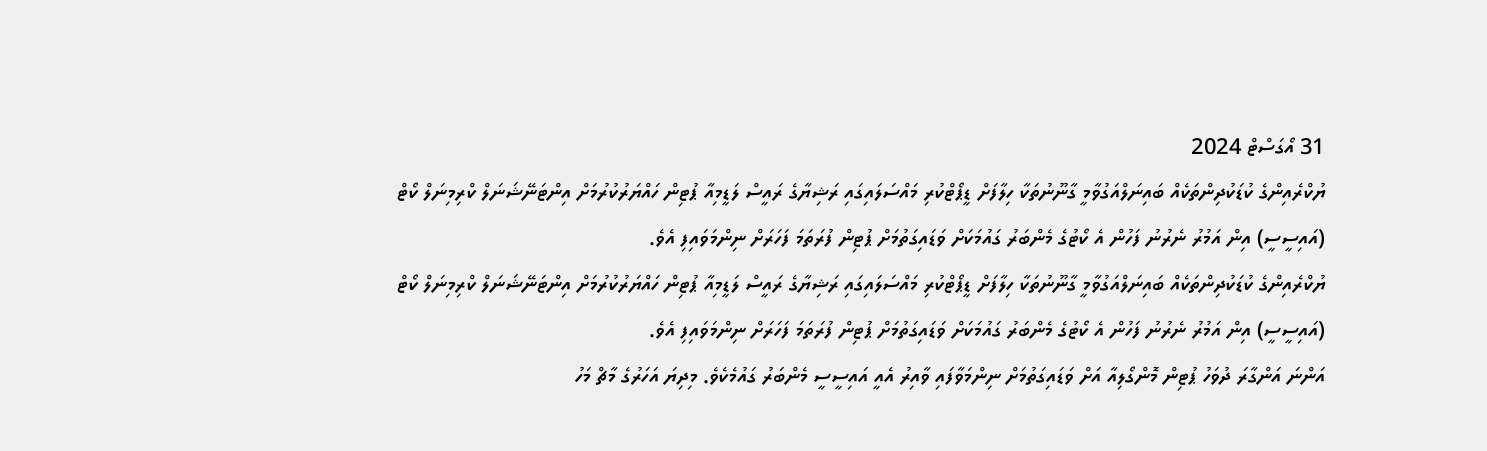31 އޯގަސްޓް 2024
ޔުކްރެއިންގެ ކުޑަކުދިންތަކެއް ބައިނަލްއަގުވާމީ ގާނޫނުތަކާ ހިލާފަށް ޑީޕޯޓްކުރި މައްސަލައިގައި ރަޝިޔާގެ ރައީސް ލަޑީމިއާ ޕުޓިން ހައްޔަރުކުރުމަށް އިންޓަނޭޝަނަލް ކްރިމިނަލް ކޯޓް (އައިސީސީ) އިން އަމުރު ނެރުނު ފަހުން އެ ކޯޓުގެ މެންބަރު ގައުމަކަށް ވަޑައިގަތުމަށް ޕުޓިން ފުރަތަމަ ފަހަރަށް ނިންމަވައިފި އެވެ.
ޔުކްރެއިންގެ ކުޑަކުދިންތަކެއް ބައިނަލްއަގުވާމީ ގާނޫނުތަކާ ހިލާފަށް ޑީޕޯޓްކުރި މައްސަލައިގައި ރަޝިޔާގެ ރައީސް ލަޑީމިއާ ޕުޓިން ހައްޔަރުކުރުމަށް އިންޓަނޭޝަނަލް ކްރިމިނަލް ކޯޓް (އައިސީސީ) އިން އަމުރު ނެރުނު ފަހުން އެ ކޯޓުގެ މެންބަރު ގައުމަކަށް ވަޑައިގަތުމަށް ޕުޓިން ފުރަތަމަ ފަހަރަށް ނިންމަވައިފި އެވެ.
އަންނަ އަންގާރަ ދުވަހު ޕުޓިން މޮންގޯލިއާ އަށް ވަޑައިގަތުމަށް ނިންމަވާފައި ވާއިރު އެއީ އައިސީސީ މެންބަރު ގައުމެކެވެ. މިދިޔަ އަހަރުގެ މާޗް މަހު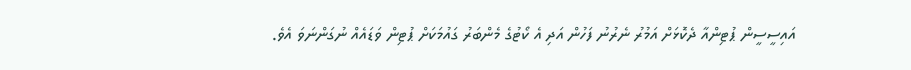އައިސީސީން ޕުޓިންއާ ދެކޮޅަށް އަމުރު ނެރުނު ފަހުން އަދި އެ ކޯޓުގެ މެންބަރު ގައުމަކަށް ޕުޓިން ވަޑައެއް ނުގަންނަވަ އެވެ.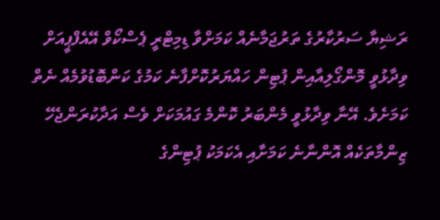ރަޝިޔާ ސަރުކާރުގެ ތަރުޖަމާނެއް ކަމަށްވާ ޑިމިޓްރީ ޕެސްކޯވް އޭއެފްޕީއަށް ވިދާޅުވީ މޮންގޯލިއާއިން ޕުޓިން ހައްޔަރުކޮށްފާނެ ކަމުގެ ކަންބޮޑުވުމެއް ނެތް ކަމަށެވެ. އޭނާ ވިދާޅުވީ މެންބަރު ކޮންމެ ގައުމަކަށް ވެސް އަދާކުރަންޖެހޭ ޒިންމާތަކެއް އޮންނާނެ ކަމަށާއި އެކަމަކު ޕުޓިންގެ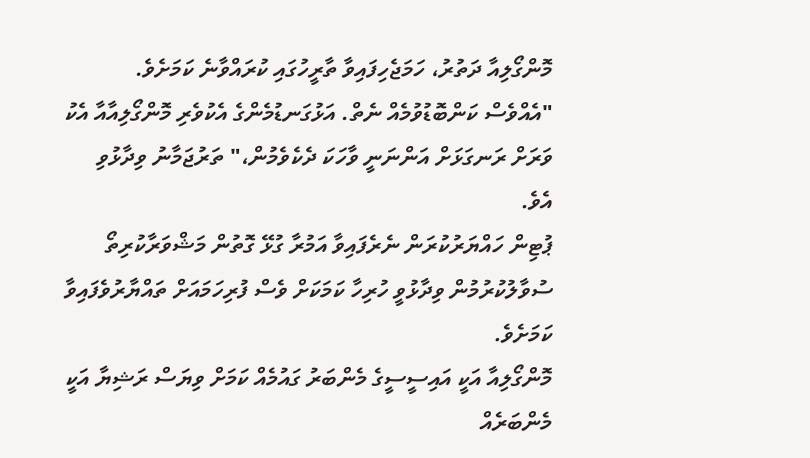މޮންގޯލިއާ ދަތުރު، ހަމަޖެހިފައިވާ ތާރީހުގައި ކުރައްވާނެ ކަމަށެވެ.
"އެއްވެސް ކަންބޮޑުވުމެއް ނެތް. އަޅުގަނޑުމެންގެ އެކުވެރި މޮންގޯލިއާއާ އެކު ވަރަށް ރަނގަޅަށް އަންނަނީ ވާހަކަ ދެކެވެމުން،" ތަރުޖަމާނު ވިދާޅުވި އެވެ.
ޕުޓިން ހައްޔަރުކުރަން ނެރެފައިވާ އަމުރާ ގުޅޭ ގޮތުން މަޝްވަރާކުރިތޯ ސުވާލުކުރުމުން ވިދާޅުވީ ހުރިހާ ކަމަކަށް ވެސް ފުރިހަމައަށް ތައްޔާރުވެފައިވާ ކަމަށެވެ.
މޮންގޯލިއާ އަކީ އައިސީސީގެ މެންބަރު ގައުމެއް ކަމަށް ވިޔަސް ރަޝިޔާ އަކީ މެންބަރެއް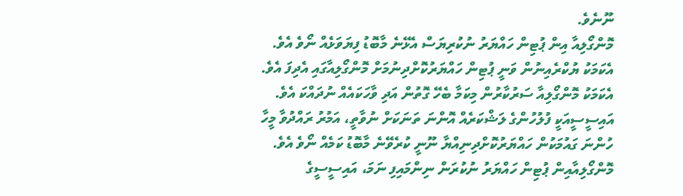ނޫނެވެ.
މޮންގޯލިއާ އިން ޕުޓިން ހައްޔަރު ނުކުރިޔަސް އެޅޭނެ މާބޮޑު ފިޔަވަޅެއް ނޯވެ އެވެ. އެކަމަކު ޔުކްރެއިނުން ވަނީ ޕުޓިން ހައްޔަރުކޮށްދިނުމަށް މޮންގޯލިއާގައި އެދިފަ އެވެ. އެކަމަކު މޮންގޯލިއާ ސަރުކާރުން މިކަމާ ބެހޭ ގޮތުން އަދި ވާހަކައެއް ނުދައްކަ އެވެ. އައިސީސީއަކީ ފުލުހުންގެ ލަޝްކަރެއް އޮންނަ ތަނަކަށް ނުވާތީ، އަމުރު ރައްދުވާ މީހާ ހުންނަ ގައުމަކުން ހައްޔަރުކޮށްދިނިއްޔާ ނޫނީ ކުރެވޭނެ މާބޮޑު ކަމެއް ނޯވެ އެވެ.
މޮންގޯލިއާއިން ޕުޓިން ހައްޔަރު ނުކުރަން ނިންމައިފި ނަމަ، އައިސީސީގެ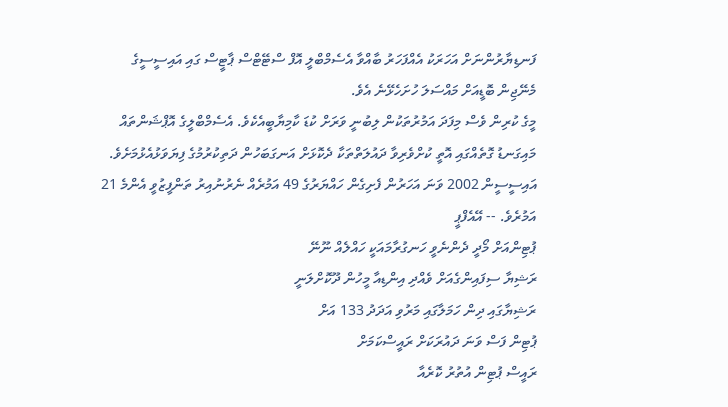ފަނޑިޔާރުންނަށް އަހަރަކު އެއްފަހަރު ބާއްވާ އެސެމްބްލީ އޮފް ސްޓޭޓްސް ޕާޓީސް ގައި އައިސީސީގެ މެނޭޖިން ބޮޑީއަށް މައްސަލަ ހުށަހެޅޭނެ އެވެ.
މީގެ ކުރިން ވެސް މިފަދަ އަމުރުތަކުން ލިބުނީ ވަރަށް ކުޑަ ކާމިޔާބީއެކެވެ. އެސެމްބްލީގެ އޮޕްޝަންތައް މައިގަނޑު ގޮތެއްގައި އޮތީ ކުށްވެރިވާ ދައުލަތްތަކާ ދެކޮޅަށް އަނގަބަހުން ދަތިކުރުމުގެ ފިޔަވަޅުއެޅުމަށެވެ.
އައިސީސީން 2002 ވަނަ އަހަރުން ފެށިގެން ހައްޔަރުގެ 49 އަމުރެއް ނެރުނުއިރު ތަންފީޒުވީ އެންމެ 21 އަމުރެވެ. -- އޭއެފްޕީ
ޕުޓިންއަށް މޯދީ ދެންނެވީ ހަނގުރާމައަކީ ހައްލެއް ނޫނޭ
ރަޝިޔާ ސިފައިންގެއަށް ވެއްދި އިންޑިއާ މީހުން ދޫކޮށްލަނީ
ރަޝިޔާގައި ދިން ހަމަލާގައި މަރުވި އަދަދު 133 އަށް
ޕުޓިން ފަސް ވަނަ ދައުރަކަށް ރައީސްކަމަށް
ރައީސް ޕުޓިން އުތުރު ކޮރެއާ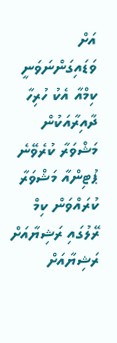އަށް ވަޑައިގަންނަވަނީ
ކިމްއާ އެކު ހުރިހާ ދާއިރާއަކުން މަޝްވަރާ ކުރެވޭނެ
ޕުޓިންއާ މަޝްވަރާ ކުރައްވަން ކިމް ރޭލުގައި ރަޝިޔާއަށް
ރަޝިޔާއަށް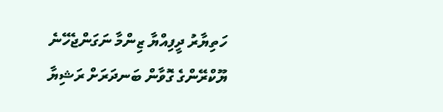ހަތިޔާރު ދީފިއްޔާ ޒިންމާ ނަގަންޖެހޭނެ
ޔޫކްރޭންގެ ގޮވާން ބަނދަރަށް ރަޝިޔާ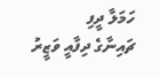ހަމަލާ ދީފި
ޗައިނާގެ ދިފާއީ ވަޒީރު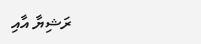ރަޝިޔާ އާއި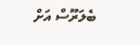ބެލަރޫސް އަށް